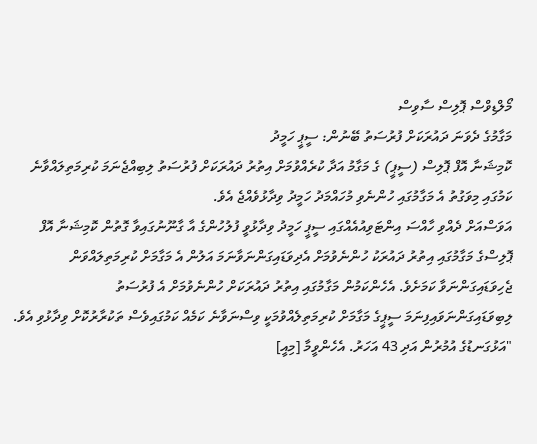މޯލްޑިވްސް ޕޮލިސް ސާވިސް
މަގާމުގެ ދެވަނަ ދައުރަކަށް ފުރުސަތު ބޭނުން: ސީޕީ ހަމީދު
ކޮމިޝަނާ އޮފް ޕޮލިސް (ސީޕީ) ގެ މަގާމު އަދާ ކުރެއްވުމަށް އިތުރު ދައުރަކަށް ފުރުސަތު ލިބިއްޖެނަމަ ކުރިމަތިލައްވާނެ ކަމުގައި މިވަގުތު އެ މަގާމުގައި ހުންނެވި މުހައްމަދު ހަމީދު ވިދާޅުވެއްޖެ އެވެ.
އަވަސްއަށް ދެއްވި ހާއްސަ އިންޓަވިއުއެއްގައި ސީޕީ ހަމީދު ވިދާޅުވީ ފުލުހުންގެ އާ ގާނޫނުގައިވާ ގޮތުން ކޮމިޝަނާ އޮފް ޕޮލިސްގެ މަގާމުގައި އިތުރު ދައުރަކު ހުންނެވުމަށް އެދިވަޑައިގަންނަވާނަމަ އަލުން އެ މަގާމަށް ކުރިމަތިލައްވަން ޖެހިވަޑައިގަންނަވާ ކަމަށެވެ. އެހެންކަމުން މަގާމުގައި އިތުރު ދައުރަކަށް ހުންނެވުމަށް އެ ފުރުސަތު ލިބިވަޑައިގަންނަވައިފިނަމަ ސީޕީގެ މަގާމަށް ކުރިމަތިލެއްވުމަކީ ވިސްނަވާނެ ކަމެއް ކަމުގައިވެސް ތަކުރާރުކޮށް ވިދާޅުވި އެވެ.
"އަޅުގަނޑުގެ އުމުރުން އަދި 43 އަހަރު. އެހެންވީމާ [މިއީ]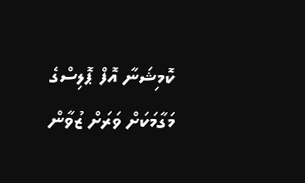ކޮމިޝަނާ އޮފް ޕޮލިސްގެ މަގާމަކަށް ވަރަށް ޒުވާން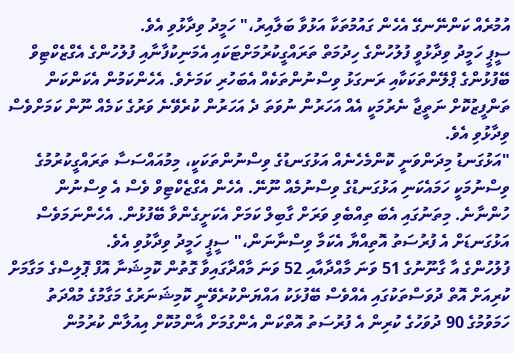އުމުރެއް ކަންނޭނގޭ އެހެން ގައުމުތަކާ އަޅުވާ ބަލާއިރު،" ހަމީދު ވިދާޅުވި އެވެ.
ސީޕީ ހަމީދު ވިދާޅުވީ ފުލުހުންގެ ހިދުމަތް ތަރައްގީކުރުމަށްޓަކައި އެމަނިކުފާނާއި ފުލުހުންގެ އެގްޒެކްޓިވް ބޭފުޅުންގެ ޕްލޭންތަކަކާއި ރަނގަޅު ވިސްނުންތަކެއް އެބަހުރި ކަމަށެވެ. އެހެންކަމުން އެކަންކަން ތަންފީޒުކޮށް ނަތީޖާ ނެރުމަކީ އެއް އަހަރުން ނުވަތަ ދެ އަހަރުން ކުރެވޭނެ ވަރުގެ ކަމެއް ނޫން ކަމަށްވެސް ވިދާޅުވި އެވެ.
"އަޅުގަނޑު މިދަންވަނީ ކޮންމެހެނެއް އަޅުގަނޑުގެ ވިސްނުންތަކަކީ، މިމުއައްސަސާ ތަރައްގީކުރުމުގެ ވިސްނުމަކީ ހަމައެކަނި އަޅުގަނޑުގެ ވިސްނުމެއް ނޫނޭ. އެހެން އެގްޒެކްޓިވް ވެސް އެ ވިސްނުން ހުންނާނެ. މިތަނުގައި އެބަ ތިއްބެވި ވަރަށް ގާބިލް ކަމަށް އެކަށީގެންވާ ބޭފުޅުން. އެހެންނަމަވެސް އަޅުގަނޑަށް އެ ފުރުސަތު އޮތިއްޔާ އެކަމާ ވިސްނާނަން،" ސީޕީ ހަމީދު ވިދާޅުވި އެވެ.
ފުލުހުންގެ އާ ގާނޫނުގެ 51 ވަނަ މާއްދާއާއި 52 ވަނަ މާއްދާގައިވާ ގޮތުން ކޮމިޝަނާ އޮފް ޕޮލިސްގެ މަގާމަށް ކުރިއަށް އޮތް ދުވަސްތަކުގައި އެއްވެސް ބޭފުޅަކު އައްޔަންކުރެވޭނީ ކޮމިޝަނަރުގެ މަގާމުގެ މުއްދަތު ހަމަވުމުގެ 90 ދުވަހުގެ ކުރިން އެ ފުރުސަތު އޮތްކަން އެންގުމަށް އާންމުކޮށް އިއުލާން ކުރުމުން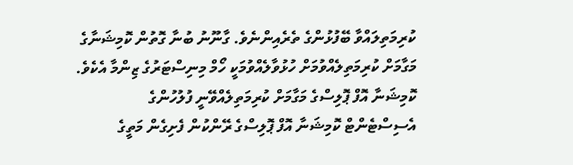ކުރިމަތިލައްވާ ބޭފުޅުންގެ ތެރެއިންނެވެ. ގާނޫނު ބުނާ ގޮތުން ކޮމިޝަނާގެ މަގާމަށް ކުރިމަތިލެއްވުމަށް ހުޅުވާލެއްވުމަކީ ހޯމް މިނިސްޓަރުގެ ޒިންމާ އެކެވެ.
ކޮމިޝަނާ އޮފް ޕޮލިސްގެ މަގާމަށް ކުރިމަތިލެއްވޭނީ ފުލުހުންގެ އެސިސްޓެންޓް ކޮމިޝަނާ އޮފް ޕޮލިސްގެ ރޭންކުން ފެށިގެން މަތީގެ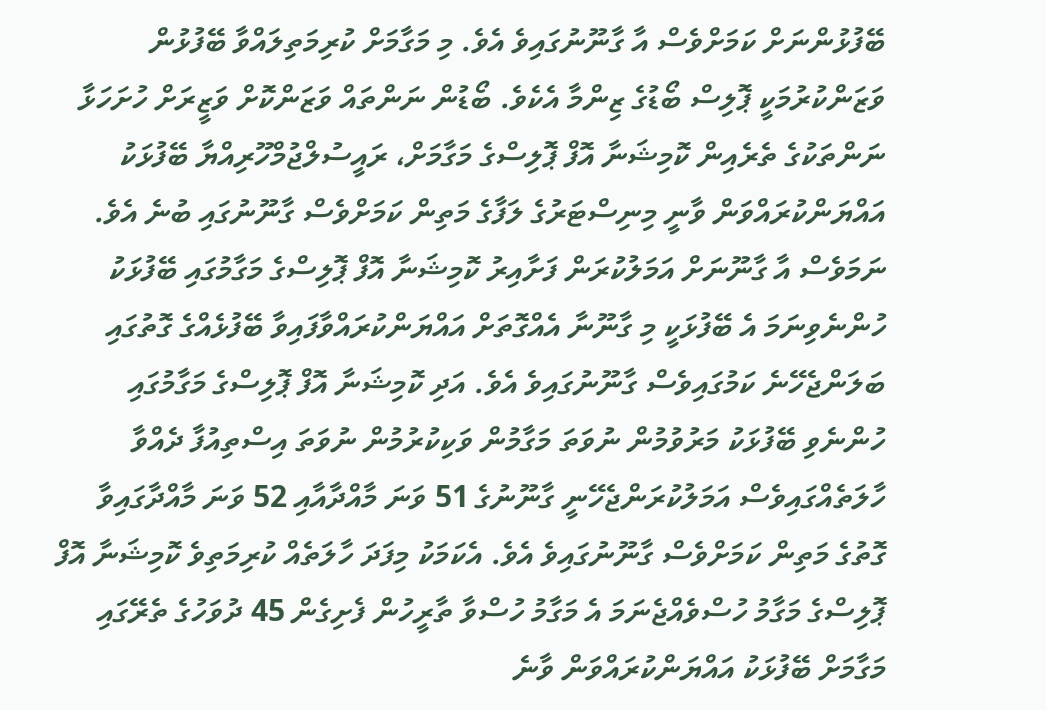ބޭފުޅުންނަށް ކަމަށްވެސް އާ ގާނޫނުގައިވެ އެވެ. މި މަގާމަށް ކުރިމަތިލައްވާ ބޭފުޅުން ވަޒަންކުރުމަކީ ޕޮލިސް ބޯޑުގެ ޒިންމާ އެކެވެ. ބޯޑުން ނަންތައް ވަޒަންކޮށް ވަޒީރަށް ހުށަހަޅާ ނަންތަކުގެ ތެރެއިން ކޮމިޝަނާ އޮފް ޕޮލިސްގެ މަގާމަށް، ރައީސުލްޖުމްހޫރިއްޔާ ބޭފުޅަކު އައްޔަންކުރައްވަން ވާނީ މިނިސްޓަރުގެ ލަފާގެ މަތިން ކަމަށްވެސް ގާނޫނުގައި ބުނެ އެވެ.
ނަމަވެސް އާ ގާނޫނަށް އަމަލުކުރަން ފަށާއިރު ކޮމިޝަނާ އޮފް ޕޮލިސްގެ މަގާމުގައި ބޭފުޅަކު ހުންނެވިނަމަ އެ ބޭފުޅަކީ މި ގާނޫނާ އެއްގޮތަށް އައްޔަންކުރައްވާފައިވާ ބޭފުޅެއްގެ ގޮތުގައި ބަލަންޖެހޭނެ ކަމުގައިވެސް ގާނޫނުގައިވެ އެވެ. އަދި ކޮމިޝަނާ އޮފް ޕޮލިސްގެ މަގާމުގައި ހުންނެވި ބޭފުޅަކު މަރުވުމުން ނުވަތަ މަގާމުން ވަކިކުރުމުން ނުވަތަ އިސްތިއުފާ ދެއްވާ ހާލަތެއްގައިވެސް އަމަލުކުރަންޖެހޭނީ ގާނޫނުގެ 51 ވަނަ މާއްދާއާއި 52 ވަނަ މާއްދާގައިވާ ގޮތުގެ މަތިން ކަމަށްވެސް ގާނޫނުގައިވެ އެވެ. އެކަމަކު މިފަދަ ހާލަތެއް ކުރިމަތިވެ ކޮމިޝަނާ އޮފް ޕޮލިސްގެ މަގާމު ހުސްވެއްޖެނަމަ އެ މަގާމު ހުސްވާ ތާރީހުން ފެށިގެން 45 ދުވަހުގެ ތެރޭގައި މަގާމަށް ބޭފުޅަކު އައްޔަންކުރައްވަން ވާނެ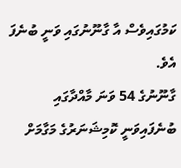ކަމުގައިވެސް އާ ގާނޫނުގައި ވަނީ ބުނެފަ އެވެ.
ގާނޫނުގެ 54 ވަނަ މާއްދާގައި ބުނެފައިވަނީ ކޮމިޝަނަރުގެ މަގާމަށް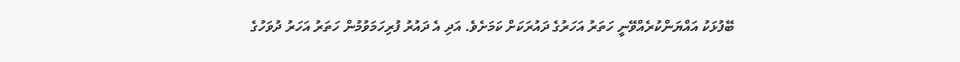ބޭފުޅަކު އައްޔަންކުރެއްވޭނީ ހަތަރު އަހަރުގެ ދައުރަކަށް ކަމަށެވެ. އަދި އެ ދައުރު ފުރިހަމަވުމުން ހަތަރު އަހަރު ދުވަހުގެ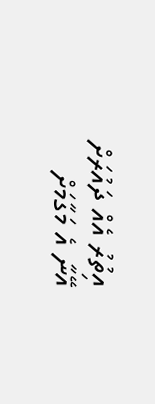އިތުރު އެއް ދައުރަށް އޭނާ އެ މަގާމަށް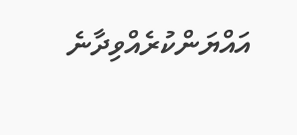އައްޔަންކުރެއްވިދާނެ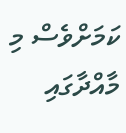ކަމަށްވެސް މި މާއްދާގައި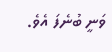ވަނީ ބުނެފަ އެވެ.